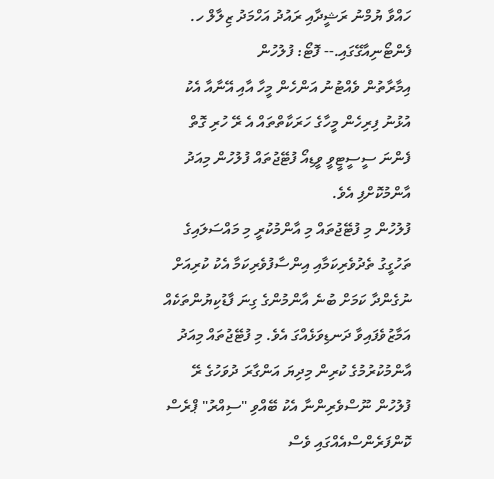ހައްވާ ޔުމްނު ރަޝީދާއި ރައުދު އަހްމަދު ޒިލާލް ހ. ފެންޓޯނިއާގޭގައި.-- ފޮޓޯ: ފުލުހުން
އިމާރާތުން ވެއްޓުނު އަންހެން މީހާ އާއި އޭނާއާ އެކު އުޅުނު ފިރިހެން މީހާގެ ހަރަކާތްތައް އެ ރޭ ހުރި ގޮތް ފެންނަ ސީސީޓީވީ ވީޑިއޯ ފުޓޭޖުތައް ފުލުހުން މިއަދު އާންމުކޮށްފި އެވެ.
ފުލުހުން މި ފުޓޭޖުތައް މި އާންމުކުރީ މި މައްސަލައިގެ ތަހުގީގު ތެދުވެރިކަމާއި އިންސާފުވެރިކަމާ އެކު ކުރިއަށް ނުގެންދާ ކަމަށް ބުނެ އާންމުންގެ ގިނަ ފާޑުކިޔުންތަކެއް އަމާޒުވެފައިވާ ދަނޑިވަޅެއްގަ އެވެ. މި ފުޓޭޖުތައް މިއަދު އާންމުކުރުމުގެ ކުރިން މިދިޔަ އަންގާރަ ދުވަހުގެ ރޭ ފުލުހުން ނޫސްވެރިންނާ އެކު ބޭއްވި "ސިއްރު" ޕްރެސް ކޮންފަރެންސްއެއްގައި ވެސް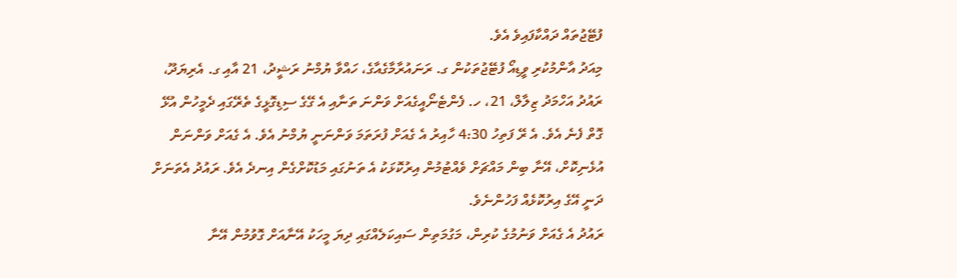ފުޓޭޖުތައް ދައްކާފައިވެ އެވެ.
މިއަދު އާންމުކުރި ވީޑިއޯ ފުޓޭޖުތަކުން ގ. ރަނައުރާމާގެއާގެ، ހައްވާ ޔުމްނު ރަޝީދު، 21 އާއި ގ. އެރިޔަދޫ، ރައުދު އަހްމަދު ޒިލާލް، 21، ހ. ފެންޓެނޯއީގެއަށް ވަންނަ ތަނާއި އެ ގޭގެ ސިޑިގޮޅީގެ ތެރޭގައި ދެމީހުން އުޅޭ ގޮތް ފެނެ އެވެ. އެ ރޭ ފަތިހު 4:30 ހާއިރު އެ ގެއަށް ފުރަތަމަ ވަންނަނީ ޔުމްނު އެވެ. އެ ގެއަށް ވަންނަން އުޅެނިކޮށް، އޭނާ ބިން މައްޗަށް ވެއްޓުމުން އިރުކޮޅަކު އެ ތަނުގައި މަޑުކޮށްގެން އިނދެ އެވެ. ރައުދު އެތަނަށް ދަނީ އޭގެ އިރުކޮޅެއް ފަހުންނެވެ.
ރައުދު އެ ގެއަށް ވަނުމުގެ ކުރިން، މަގުމަތިން ސައިކަލެއްގައި ދިޔަ މީހަކު އޭނާއަށް ގޮވުމުން އޭނާ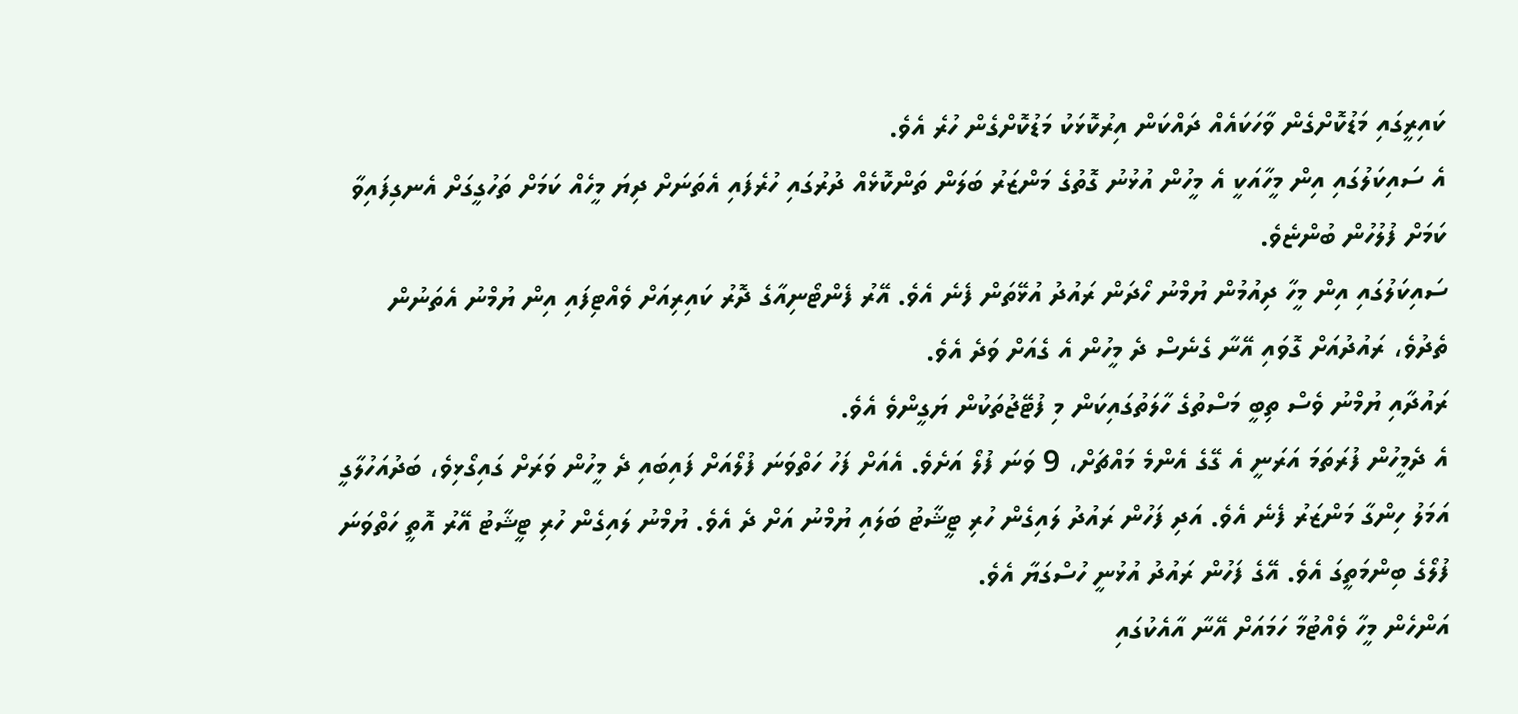ކައިރީގައި މަޑުކޮށްގެން ވާހަކައެއް ދައްކަން އިރުކޮޅަކު މަޑުކޮށްގެން ހުރެ އެވެ.
އެ ސައިކަލުގައި އިން މީހާއަކީ އެ މީހުން އުޅުނު ގޮތުގެ މަންޒަރު ބަލަން ތަންކޮޅެއް ދުރުގައި ހުރެފައި އެތަނަށް ދިޔަ މީހެއް ކަމަށް ތަހުގީގަށް އެނގިފައިވާ ކަމަށް ފުލުހުން ބުންޏެވެ.
ސައިކަލުގައި އިން މީހާ ދިއުމުން ޔުމްނު ހޯދަން ރައުދު އުޅޭތަން ފެނެ އެވެ. އޭރު ފެންޓޯނިއާގެ ދޮރު ކައިރިއަށް ވެއްޓިފައި އިން ޔުމްނު އެތަނުން ތެދުވެ، ރައުދުއަށް ގޮވައި އޭނާ ގެނެސް ދެ މީހުން އެ ގެއަށް ވަދެ އެވެ.
ރައުދާއި ޔުމްނު ވެސް ތިބީ މަސްތުގެ ހާލަތުގައިކަން މި ފުޓޭޖުތަކުން ޔަގީންވެ އެވެ.
އެ ދެމީހުން ފުރަތަމަ އަރަނީ އެ ގޭގެ އެންމެ މައްޗަށް، 9 ވަނަ ފުލޯ އަށެވެ. އެއަށް ފަހު ހަތްވަނަ ފުލޯއަށް ފައިބައި ދެ މީހުން ވަރަށް ގައިގޯޅިވެ، ބަދުއަހުލާގީ އަމަލު ހިންގާ މަންޒަރު ފެނެ އެވެ. އަދި ފަހުން ރައުދު ލައިގެން ހުރި ޓީޝާޓު ބަލައި ޔުމްނު އަށް ދެ އެވެ. ޔުމްނު ލައިގެން ހުރި ޓީޝާޓު އޭރު އޮތީ ހަތްވަނަ ފުލޯގެ ބިންމަތީގަ އެވެ. އޭގެ ފަހުން ރައުދު އުޅުނީ ހުސްގަޔާ އެވެ.
އަންހެން މީހާ ވެއްޓުމާ ހަމައަށް އޭނާ އާއެކުގައި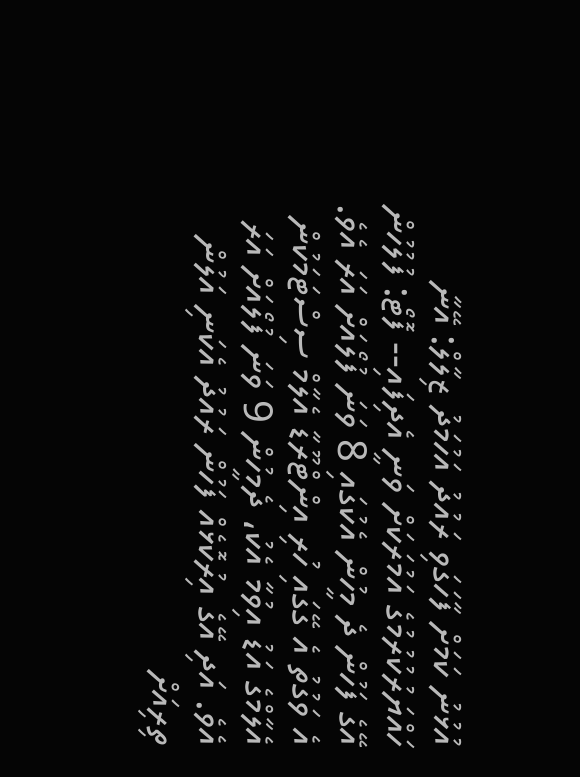އުޅުނު ކަމަށް ފާހަގަވި ރައުދު އަހުމަދު ޒިލާލް: އޭނާ ހައްޔަރުކުރުމުގެ އަމުރަކަށް ވަނީ އެދިފައި-- ފޮޓޯ: ފުލުހުން
އޭގެ ފަހުން ދެ މީހުން އެކުގައި 8 ވަނަ ފުލޯއަށް އަރަ އެވެ. އެ ވަގުތު އެ ގޭގައި ހުރި އިންޓްރޫޑާ އެލާމް ސިސްޓަމަކުން އެލާމްގެ އަޑު އިވުމާ އެކު، ދެމީހުން 9 ވަނަ ފުލޯއަށް އަރަ އެވެ. އަދި އޭގެ އިރުކޮޅެއް ފަހުން ރައުދު އެކަނި އަލުން ތިރިއަށް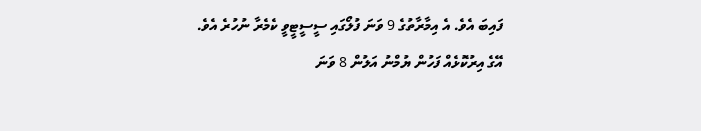ފައިބަ އެވެ. އެ އިމާރާތުގެ 9 ވަނަ ފުލޯގައި ސީސީޓީވީ ކެމެރާ ނުހުރެ އެވެ.
އޭގެ އިރުކޮޅެއް ފަހުން ޔުމްނު އަލުން 8 ވަނަ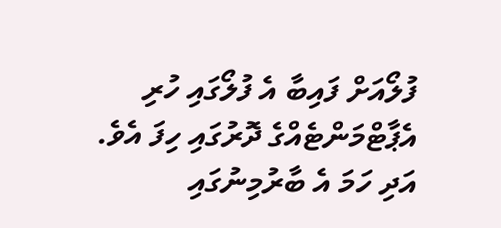ފުލޯއަށް ފައިބާ އެ ފުލޯގައި ހުރި އެޕާޓްމަންޓެއްގެ ދޮރުގައި ހިފަ އެވެ. އަދި ހަމަ އެ ބާރުމިނުގައި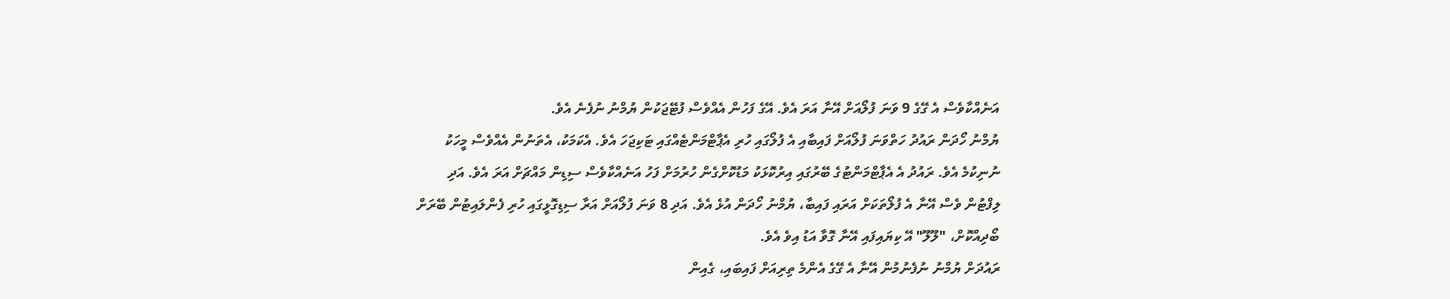އަނެއްކާވެސް އެ ގޭގެ 9 ވަނަ ފުލޯއަށް އޭނާ އަރަ އެވެ. އޭގެ ފަހުން އެއްވެސް ފުޓޭޖަކުން ޔުމްނު ނުފެނެ އެވެ.
ޔުމްނު ހޯދަން ރައުދު ހަތްވަނަ ފުލޯއަށް ފައިބާއި އެ ފުލޯގައި ހުރި އެޕާޓްމަންޓެއްގައި ޓަކިޖަހަ އެވެ. އެކަމަކު، އެތަނުން އެއްވެސް މީހަކު ނުނިކުމެ އެވެ. ރައުދު އެ އެޕާޓްމަންޓުގެ ބޭރުގައި އިރުކޮޅަކު މަޑުކޮށްގެން ހުރުމަށް ފަހު އަނެއްކާވެސް ސިޑިން މައްޗަށް އަރަ އެވެ. އަދި ލިފްޓުން ވެސް އޭނާ އެ ފުލޯތަކަށް އަރައި ފައިބާ، ޔުމްނު ހޯދަން އުޅެ އެވެ. އަދި 8 ވަނަ ފުލޯއަށް އަރާ ސިޑިގޮޅީގައި ހުރި ފެންލައިޓުން ބޭރަށް ބޯދިއްކޮށް، "ލޫލޫ" އޭ ކިޔައިފައި އޭނާ ގޮވާ އަޑު އިވެ އެވެ.
ރައުދަށް ޔުމްނު ނުފެނުމުން އޭނާ އެ ގޭގެ އެންމެ ތިރިއަށް ފައިބައި، ގެއިން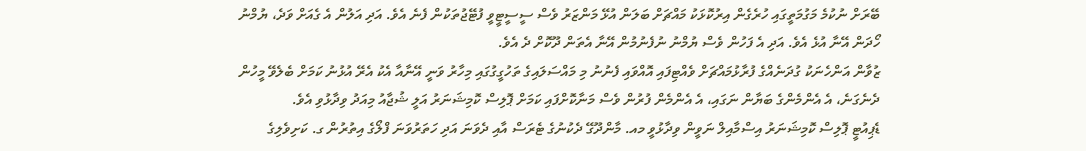ބޭރަށް ނުކުމެ މަގުމަތީގައި ހުރެގެން އިރުކޮޅަކު މައްޗަށް ބަލަން އުޅޭ މަންޒަރު ވެސް ސީސީޓީވީ ފުޓޭޖުތަކުން ފެނެ އެވެ. އަދި އަލުން އެ ގެއަށް ވަދެ، ޔުމްނު ހޯދަން އޭނާ އުޅެ އެވެ. އަދި އެ ފަހުން ވެސް ޔުމްނު ނުފެނުމުން އޭނާ އެތަން ދޫކޮށް ދެ އެވެ.
ޒުވާން އަންހެނަކު ގުދަނެއްގެ ފުރާޅުމައްޗަށް ވެއްޓިފައި އޮއްވައި ފެނުނު މި މައްސަލައިގެ ތަހުގީގުގައި މިހާރު ވަނީ އޭނާއާ އެކު އެރޭ އުޅުނު ކަމަށް ބެލެވޭ މީހުން ދެނެގަނެ، އެ އެންމެންގެ ބަޔާން ނަގައި، އެ އެންމެން ފުރުން ވެސް މަނާކޮށްފައި ކަމަށް ޕޮލިސް ކޮމިޝަނަރު އަލީ ޝުޖާއު މިއަދު ވިދާޅުވި އެވެ.
ޑެޕިއުޓީ ޕޮލިސް ކޮމިޝަނަރު އިސްމާއިލް ނަވީން ވިދާޅުވީ މއ. މާންދޫގޭ ދެކުނުގެ ޓެރަސް އާއި ދެވަނަ އަދި ހަތަރުވަނަ ފްލޯގެ އިތުރުން ގ. ކަށިވެލިގެ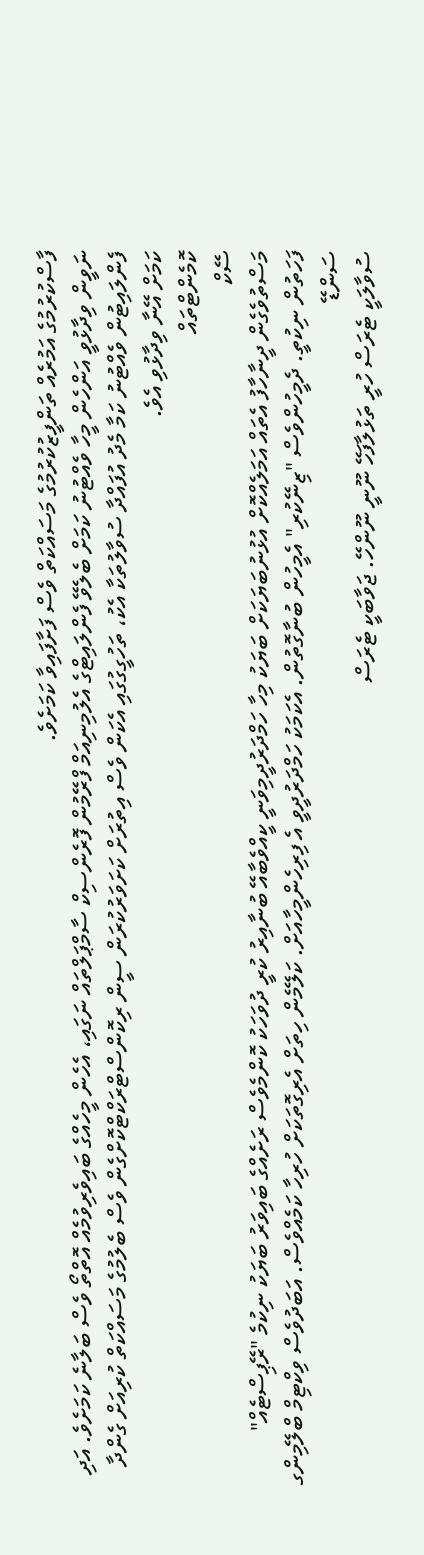ފާސްކުރުމުގެ އަމުރެއް ތަންފީޒުކުރުމުގެ މަސައްކަތް ވެސް ފަށާފައިވާ ކަމަށެވެ.
ނަވީން ވިދާޅުވީ އަންހެން މީހާ ވެއްޓުނު ކަމަށް ބެލެވޭ ފެންލައިޓްގެ އެލުމިނިއަމް ފްރޭމުން ފޮރެންސިކް ސާމްޕަލްތައް ނަގައި، އެހެން މީހެއްގެ ބައިވެރިވުމެއް އޮތްތޯ ވެސް ބަލާނެ ކަމަށެވެ. އަދި ފެންލައިޓުން ވެއްޓުނު ކަމާ މެދު އުފައްދާ ސުވާލުތަކާ އެކު، ތަހުގީގުގައި އެކަން ވެސް އިތުރަށް ކަށަވަރުކުރަން ސީން ރިކޮންސްޓްރަކްޓްކޮށްގެން ވެސް ބެލުމުގެ މަސައްކަތް ކުރިއަށް ގެންދާ ކަމަށް އޭނާ ވިދާޅުވި އެވެ.
ކޮމެންޓްތައް
ސޭކް
މަސްތުވެގެން ދީނާހާފު އެތައް އަމަލެއްކޮށް އުޅުނުބަޔަކަށް ބަޔަކު މިހާ ހަމްދަރުދީމިވަނީ ކީއްވެބާއޭ ބުނާއިރު ކުރީ ދުވަހަކު ކޮންމެވެސް ރަށެއްގެ ބައިވަރު ބަޔަކު ނިކުމެ "ރޭޕިސްޓެއް" ފަހަތުން ނިކުތީ. ދެމީހުންވެސް "ޒިނޭކުރި" އެމީހުން ބުނާގޮތުން. އެކަމަކު ހަމްދަރުދީވީ އެ ފިރިހެންމީހާއަށް. ކަލޭމެން ހިތަށް އެރިގޮތަކަށް ހުރިހާ ކަމެއްވެސް. އަބަދުވެސް ވިކްޓިމް ބްލޭމިންގ
ސަންޑޭ
ސުވާލަކީ ޓެރަސް ހުރީ ތަޅުލާފަހޭ ނޫނީ ނޫންހޭ. ޖަވާބަކީ ޓެރަސް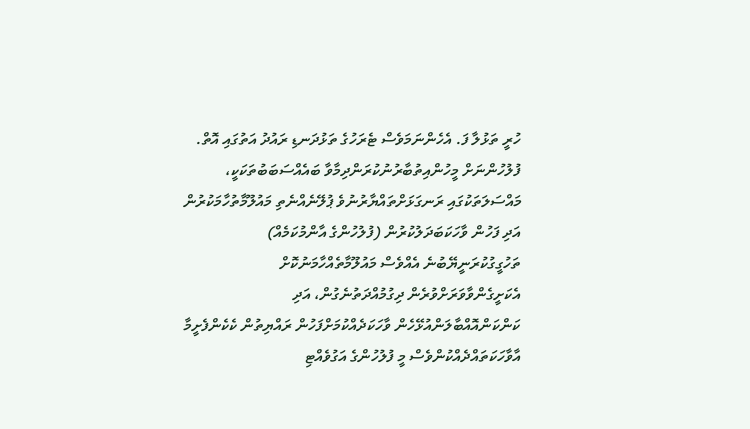ހުރީ ތަޅުލާ ފަ. އެހެންނަމަވެސް ޓެރަހުގެ ތަޅުދަނޑި ރައުދު އަތުގައި އޮތް.
ފުލުހުންނަށް މީހުންއިތުބާރުނުކުރަންދިމާވާ ބައެއްސަބަބުތަކަކީ، މައްސަލަތަކުގައި ރަނގަޅަށްތައްޔާރުނުވެ ޕުލޭނެއްނެތި މައުލޫމާތުހާމަކުރުން އަދި ފަހުން ވާހަކަބަދަލުކުރުން (ފުލުހުންގެ އާންމުކަމެއް) ތަހުގީގުކުރަނީޔޭބުނެ އެއްވެސް މައުލޫމާތެއްހާމަނުކޮށް އެކަށީގެންވާވަރަށްވުރެން ދިގުމުއްދަތުނެގުން، އަދި ކަންކަންއޮއްބާލަންއުޅޭހެން ވާހަކަދެއްކުމަށްފަހުން ރައްޔިތުން ކެކެންފެށީމާ އާވާހަކަތައްދެއްކުންވެސް މީ ފުލުހުންގެ އަގުވެއްޓި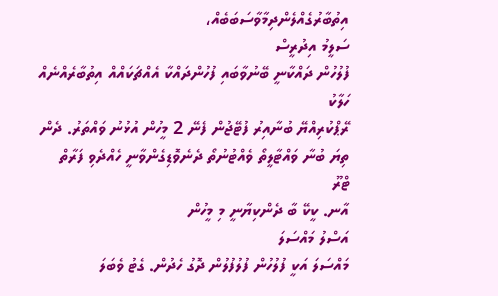އިތުބާރުގެއްލެންދިމާވާސަބަބެއް،
ސަލީމު އިދުރީސް
ފުލުހުން ދައްކާނީ ބޭނުވާބައި ފުހުންދައްކާ އެއްޗަކައްއް އިތުބާރެއްނެއް
ހަލާކު
ރޭޕްކުރިއްޔޭ ބުނާއިރު ފުޓޭޖުން ފެނޭ 2 މީހުން އުޅުނު ވައްތަރު. ދެން ތިޔަ ބުނާ ވައްޓާލީތޯ ވެއްޓުނުތޯ ދެނެވޮޑިގެންވާނީ ހެއްދެވި ފަރާތް
ޓްރޫ
އާނ. ކީކޭ ބާ ދެންކިޔާނީ މި މީހުން
އަސްލު މައްސަލަ
މައްސަލަ އަކީ ފުލުހުން ފުލުފުލުން ދޮގު ހެދުން. ގެޓު ވެބަލަ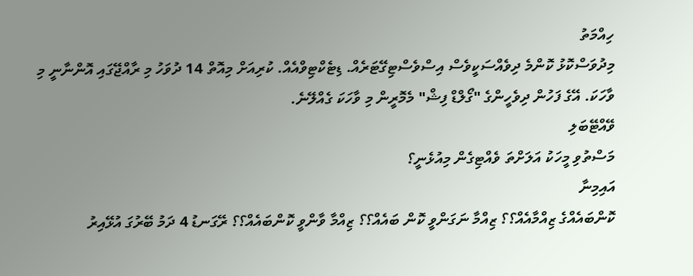ހިއްމަތު
މިދުވަސްކޮޅު ކޮންމެ ދިވެއްސަކީވެސް އިސްވެސްޓިގޭޓަރެއް. ޑިޓެކްޓިވްއެއް. ކުރިއަށް މިއޮތް 14 ދުވަހު މި ރާއްޖޭގައި އޮންނާނީ މި ވާހަކަ. އޭގެ ފަހުން ދިވެހީންގެ "ގޯލްޑް ފިޝް" މެމޮރީން މި ވާހަކަ ގެއްލޭނެ.
ވޭއްޓޭބަލި
މަސްތުވި މީހަކު އަލަށްތަ ވެއްޓިގެން މިއުޅެނީ؟
އައިމިނާ
ކޮންބައެއްގެ ޒިއްމާއެއް؟؟ ޒިއްމާ ނަގަންވީ ކޮން ބައެއް؟؟ ޒިއްމާ ވާންވީ ކޮންބައެއް؟؟ ރޭގަނޑު 4 ދަމު ބޭރުގަ އުޅޭއިރު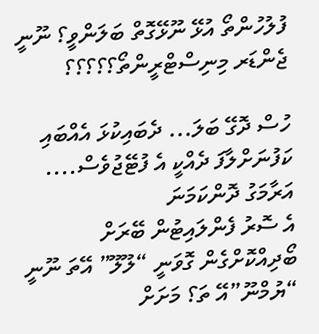ފުލުހުންތޯ އުޅޭ ނޫޅޭގޮތް ބަލަންވީ؟ ނޫނީ ޖެންޑަރ މިނިސްޓްރީންތޯ؟؟؟؟؟

ހުސް ދޮގޭ ބަލަ... ދެބައިކުޅަ އެއްބައި ކަފުނަށްލާފަ ދެއްކީ އެ ފުޓޭޖުވެސް....
އަރާމަގު ދޮންކަމަނަ
އެ ސޮރު ފެންލައިޓުން ބޭރަށް ބޯދިއްކޮށްގެން ގޮވަނީ “ލޫލޫ” އޭތަ ނޫނީ “ޔުމްނޫ”އޭ ތަ؟ މަށަށް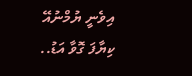އިވެނީ ޔުމްނުއޭ ކިޔާފަ ގޮވާ އަޑު..